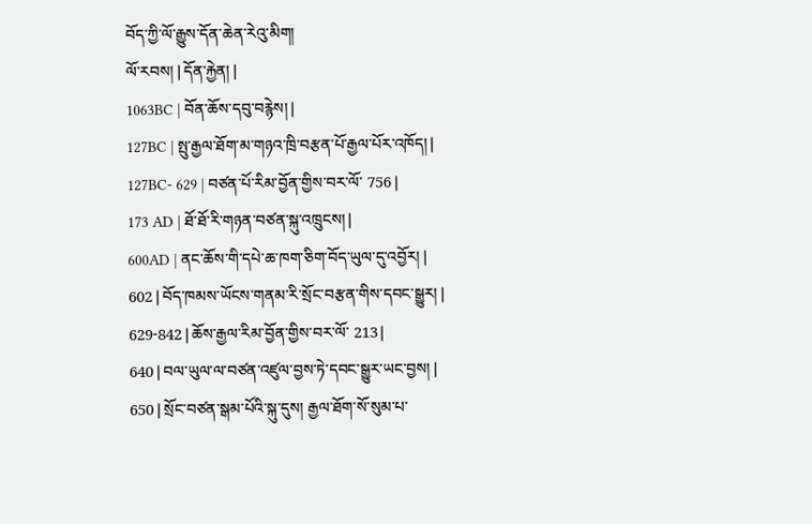བོད་ཀྱི་ལོ་རྒྱུས་དོན་ཆེན་རེའུ་མིག།
ལོ་རབས། | དོན་རྐྱེན། |
1063BC | བོན་ཆོས་དབུ་བརྙེས། |
127BC | སྤུ་རྒྱལ་ཐོག་མ་གཉའ་ཁྲི་བརྩན་པོ་རྒྱལ་པོར་འཁོད། |
127BC- 629 | བཙན་པོ་རིམ་བྱོན་གྱིས་བར་ལོ་ 756 |
173 AD | ཐོ་ཐོ་རི་གཉན་བཙན་སྐུ་འཁྲུངས། |
600AD | ནང་ཆོས་གི་དཔེ་ཆ་ཁག་ཅིག་བོད་ཡུལ་དུ་འབྱོར། |
602 | བོད་ཁམས་ཡོངས་གནམ་རི་སྲོང་བརྩན་གིས་དབང་སྒྱུར། |
629-842 | ཆོས་རྒྱལ་རིམ་བྱོན་གྱིས་བར་ལོ་ 213 |
640 | བལ་ཡུལ་ལ་བཙན་འཛུལ་བྱས་ཏེ་དབང་སྒྱུར་ཡང་བྱས། |
650 | སྲོང་བཙན་སྒམ་པོའི་སྐུ་དུས། རྒྱལ་ཐོག་སོ་སུམ་པ་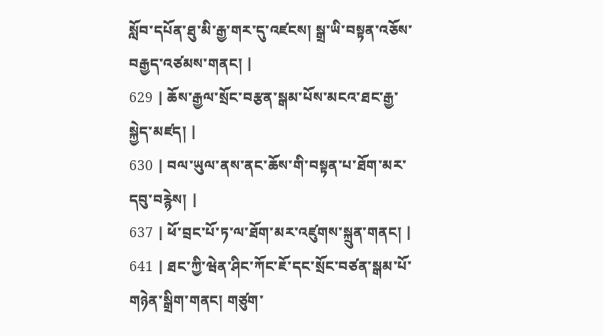སློབ་དཔོན་ཐུ་མི་རྒྱ་གར་དུ་འཛངས། སྒྲ་ཡི་བསྟན་འཅོས་བརྒྱད་འཙམས་གནང། |
629 | ཆོས་རྒྱལ་སྲོང་བརྩན་སྒམ་པོས་མངའ་ཐང་རྒྱ་སྐྱེད་མཛད། |
630 | བལ་ཡུལ་ནས་ནང་ཆོས་གི་བསྟན་པ་ཐོག་མར་དབུ་བརྙེས། |
637 | ཕོ་བྲང་པོ་ཏ་ལ་ཐོག་མར་འཛུགས་སྐྲུན་གནང། |
641 | ཐང་ཀྱི་ཝེན་ཤིང་ཀོང་ཇོ་དང་སྲོང་བཙན་སྒམ་པོ་གཉེན་སྒྲིག་གནང། གཙུག་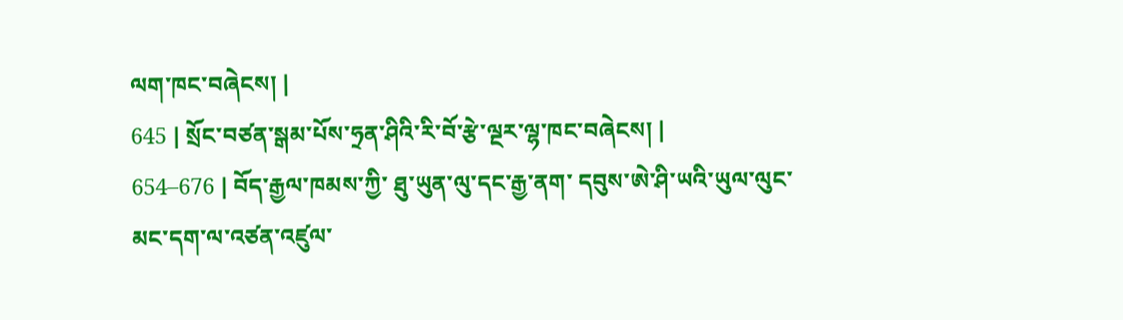ལག་ཁང་བཞེངས། |
645 | སྲོང་བཙན་སྒམ་པོས་ཧྲན་ཤིའི་རི་བོ་རྩེ་ལྔར་ལྷ་ཁང་བཞེངས། |
654–676 | བོད་རྒྱལ་ཁམས་ཀྱི་ ཐུ་ཡུན་ལུ་དང་རྒྱ་ནག་ དབུས་ཨེ་ཤི་ཡའི་ཡུལ་ལུང་མང་དག་ལ་འཙན་འཛུལ་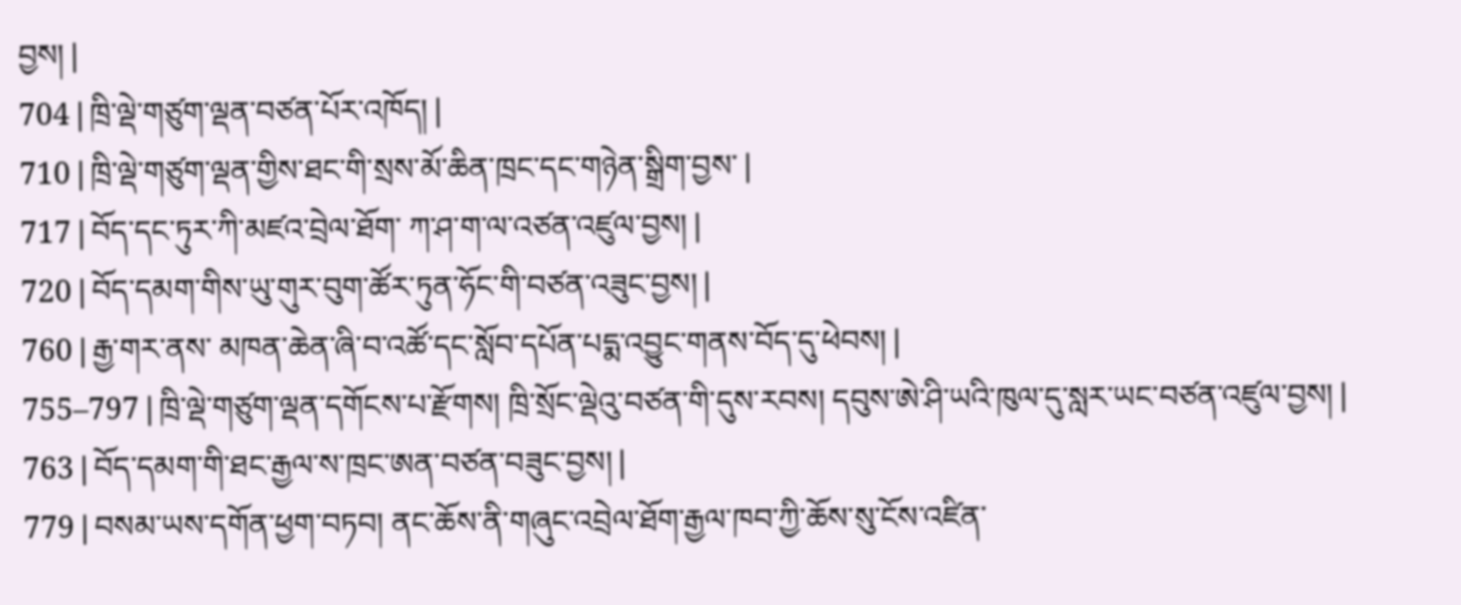བྱས། |
704 | ཁྲི་ལྡེ་གཙུག་ལྡན་བཙན་པོར་འཁོད། |
710 | ཁྲི་ལྡེ་གཙུག་ལྡན་གྱིས་ཐང་གི་སྲས་མོ་ཆིན་ཁྲང་དང་གཉེན་སྒྲིག་བྱས་ |
717 | བོད་དང་ཏུར་ཀི་མཛའ་བྲེལ་ཐོག་ ཀ་ཤ་ག་ལ་འཙན་འཛུལ་བྱས། |
720 | བོད་དམག་གིས་ཡུ་གུར་བུག་ཚོར་ཏུན་ཧོང་གི་བཙན་འཟུང་བྱས། |
760 | རྒྱ་གར་ནས་ མཁན་ཆེན་ཞི་བ་འཚོ་དང་སློབ་དཔོན་པདྨ་འབྱུང་གནས་བོད་དུ་ཕེབས། |
755–797 | ཁྲི་ལྡེ་གཙུག་ལྡན་དགོངས་པ་རྫོགས། ཁྲི་སྲོང་ལྡེའུ་བཙན་གི་དུས་རབས། དབུས་ཨེ་ཤི་ཡའི་ཁུལ་དུ་སླར་ཡང་བཙན་འཛུལ་བྱས། |
763 | བོད་དམག་གི་ཐང་རྒྱལ་ས་ཁྲང་ཨན་བཙན་བཟུང་བྱས། |
779 | བསམ་ཡས་དགོན་ཕྱག་བཏབ། ནང་ཆོས་ནི་གཞུང་འབྲེལ་ཐོག་རྒྱལ་ཁབ་ཀྱི་ཆོས་སུ་ངོས་འཛིན་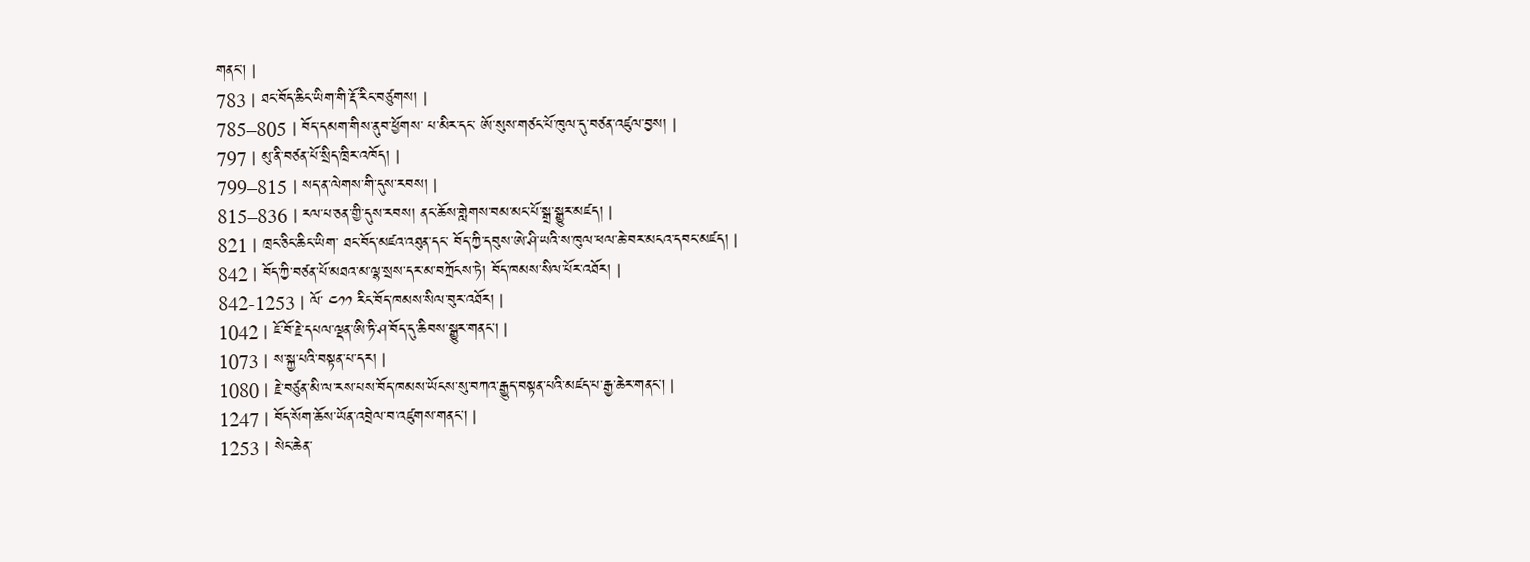གནང། |
783 | ཐང་བོད་ཆིང་ཡིག་གི་རྡོ་རིང་བཙུགས། |
785–805 | བོད་དམག་གིས་ནུབ་ཕྱོགས་ པ་མིར་དང་ ཨོ་སུས་གཙང་པོ་ཁུལ་དུ་བཙན་འཛུལ་བྱས། |
797 | མུ་ནི་བཙན་པོ་སྲིད་ཁྲིར་འཁོད། |
799–815 | སད་ན་ལེགས་གི་དུས་རབས། |
815–836 | རལ་པ་ཅན་གྱི་དུས་རབས། ནང་ཆོས་གླེགས་བམ་མང་པོ་སྒྲ་སྒྱུར་མཛད། |
821 | ཁྲང་ཅིང་ཆིང་ཡིག་ ཐང་བོད་མཛའ་འཐུན་དང་ བོད་ཀྱི་དབུས་ཨེ་ཤི་ཡའི་ས་ཁུལ་ཕལ་ཆེ་བར་མངའ་དབང་མཛད། |
842 | བོད་ཀྱི་བཙན་པོ་མཐའ་མ་ལྷ་སྲས་དར་མ་བཀྲོངས་ཏེ། བོད་ཁམས་སིལ་པོར་འཐོར། |
842-1253 | ལོ་ ༤༡༡ རིང་བོད་ཁམས་སིལ་བུར་འཐོར། |
1042 | ཇོ་བོ་རྗེ་དཔལ་ལྡན་ཨི་ཏི་ཤ་བོད་དུ་ཆིབས་སྒྱུར་གནང། |
1073 | ས་སྐྱ་པའི་བསྟན་པ་དར། |
1080 | རྗེ་བཙུན་མི་ལ་རས་པས་བོད་ཁམས་ཡོངས་སུ་བཀའ་རྒྱུད་བསྟན་པའི་མཛད་པ་རྒྱ་ཆེར་གནང། |
1247 | བོད་སོག་ཆོས་ཡོན་འབྲེལ་བ་འཛུགས་གནང། |
1253 | སེང་ཆེན་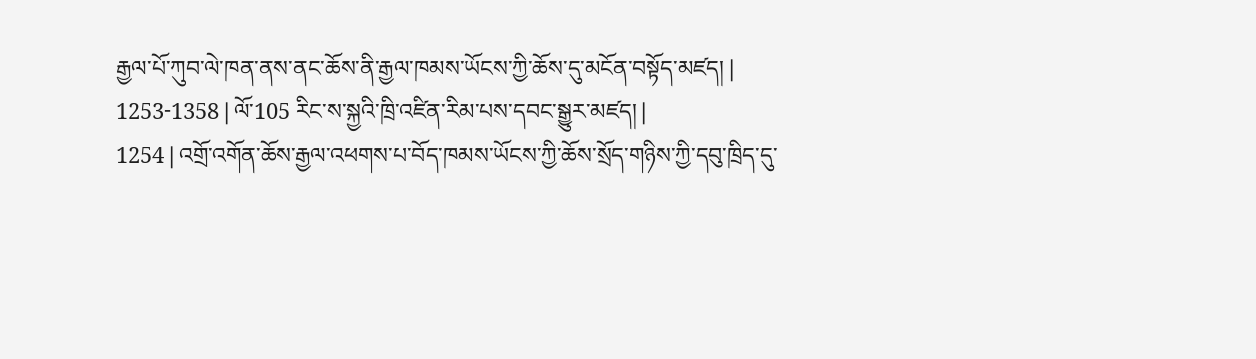རྒྱལ་པོ་ཀུབ་ལེ་ཁན་ནས་ནང་ཆོས་ནི་རྒྱལ་ཁམས་ཡོངས་ཀྱི་ཆོས་དུ་མངོན་བསྟོད་མཛད། |
1253-1358 | ལོ་105 རིང་ས་སྐྱའི་ཁྲི་འཛིན་རིམ་པས་དབང་སྒྱུར་མཛད། |
1254 | འགྲོ་འགོན་ཆོས་རྒྱལ་འཕགས་པ་བོད་ཁམས་ཡོངས་ཀྱི་ཆོས་སྲོད་གཉིས་ཀྱི་དབུ་ཁྲིད་དུ་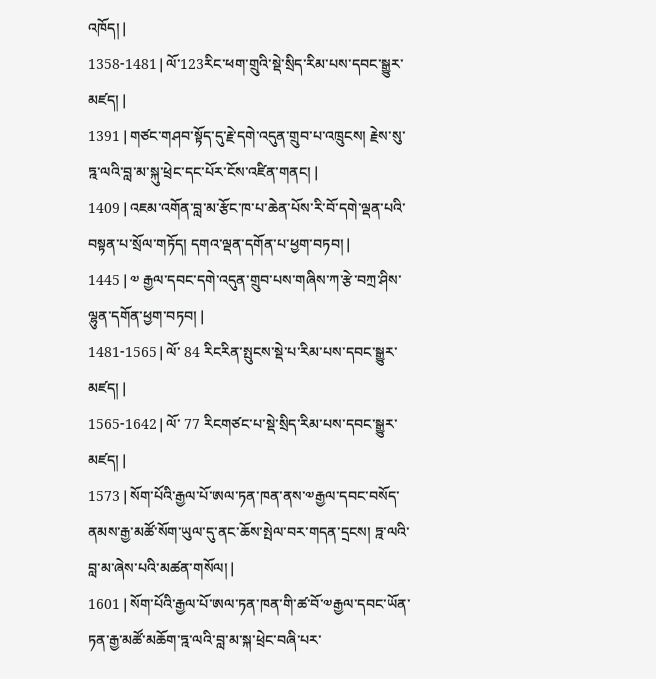འཁོད། |
1358-1481 | ལོ་123རིང་ཕག་གྲུའི་སྡེ་སྲིད་རིམ་པས་དབང་སྒྱུར་མཛད། |
1391 | གཙང་གཤབ་སྟོད་དུ་རྗེ་དགེ་འདུན་གྲུབ་པ་འཁྲུངས། རྗེས་སུ་ཏྰ་ལའི་བླ་མ་སྐུ་ཕྲེང་དང་པོར་ངོས་འཛིན་གནང། |
1409 | འཇམ་འགོན་བླ་མ་རྩོང་ཁ་པ་ཆེན་པོས་རི་བོ་དགེ་ལྡན་པའི་བསྟན་པ་སྲོལ་གཏོད། དགའ་ལྡན་དགོན་པ་ཕྱག་བཏབ། |
1445 | ༧ རྒྱལ་དབང་དགེ་འདུན་གྲུབ་པས་གཞིས་ཀ་རྩེ་བཀྲ་ཤིས་ལྷུན་དགོན་ཕྱག་བཏབ། |
1481-1565 | ལོ་ 84 རིངརིན་སྤུངས་སྡེ་པ་རིམ་པས་དབང་སྒྱུར་མཛད། |
1565-1642 | ལོ་ 77 རིངགཙང་པ་སྡེ་སྲིད་རིམ་པས་དབང་སྒྱུར་མཛད། |
1573 | སོག་པོའི་རྒྱལ་པོ་ཨལ་ཏན་ཁན་ནས་༧རྒྱལ་དབང་བསོད་ནམས་རྒྱ་མཚོ་སོག་ཡུལ་དུ་ནང་ཆོས་སྤེལ་བར་གདན་དྲངས། ཏྰ་ལའི་བླ་མ་ཞེས་པའི་མཚན་གསོལ། |
1601 | སོག་པོའི་རྒྱལ་པོ་ཨལ་ཏན་ཁན་གི་ཚ་བོ་༧རྒྱལ་དབང་ཡོན་ཏན་རྒྱ་མཚོ་མཆོག་ཏྰ་ལའི་བླ་མ་སྐ་ཕྲེང་བཞི་པར་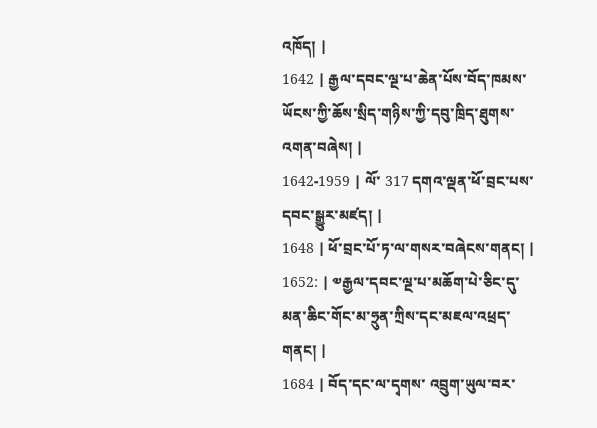འཁོད། |
1642 | རྒྱལ་དབང་ལྔ་པ་ཆེན་པོས་བོད་ཁམས་ཡོངས་ཀྱི་ཆོས་སྲིད་གཉིས་ཀྱི་དབུ་ཁྲིད་ཐུགས་འགན་བཞེས། |
1642-1959 | ལོ་ 317 དགའ་ལྡན་ཕོ་བྲང་པས་དབང་སྒྱུར་མཛད། |
1648 | ཕོ་བྲང་པོ་ཏ་ལ་གསར་བཞེངས་གནང། |
1652: | ༧རྒྱལ་དབང་ལྔ་པ་མཆོག་པེ་ཅིང་དུ་མན་ཆིང་གོང་མ་ཧྲུན་ཀྲིས་དང་མཇལ་འཕྲད་གནང། |
1684 | བོད་དང་ལ་དྭགས་ འབྲུག་ཡུལ་བར་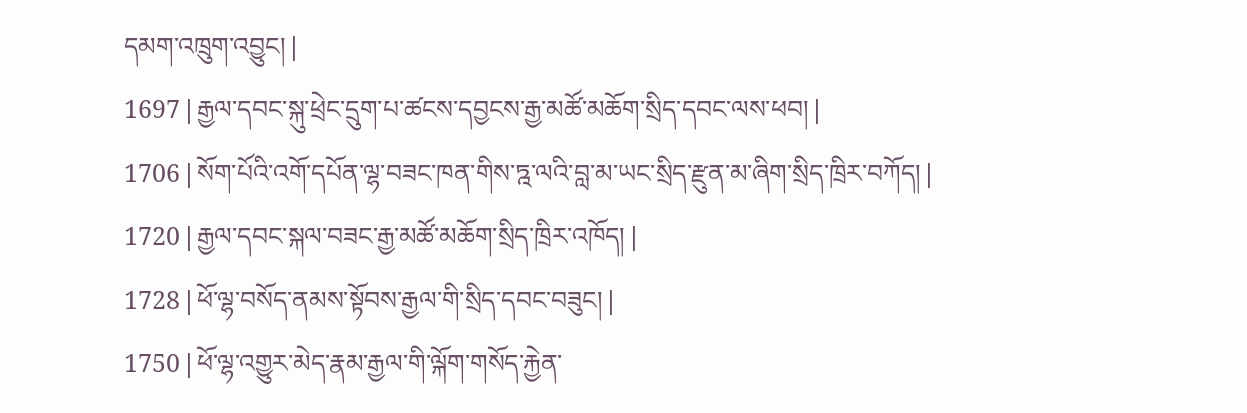དམག་འཁྲུག་འབྱུང། |
1697 | རྒྱལ་དབང་སྐུ་ཕྲེང་དྲུག་པ་ཚངས་དབྱངས་རྒྱ་མཚོ་མཆོག་སྲིད་དབང་ལས་ཕབ། |
1706 | སོག་པོའི་འགོ་དཔོན་ལྷ་བཟང་ཁན་གིས་ཏྰ་ལའི་བླ་མ་ཡང་སྲིད་རྫུན་མ་ཞིག་སྲིད་ཁྲིར་བཀོད། |
1720 | རྒྱལ་དབང་སྐལ་བཟང་རྒྱ་མཚོ་མཆོག་སྲིད་ཁྲིར་འཁོད། |
1728 | ཕོ་ལྷ་བསོད་ནམས་སྟོབས་རྒྱལ་གི་སྲིད་དབང་བཟུང། |
1750 | ཕོ་ལྷ་འགྱུར་མེད་རྣམ་རྒྱལ་གི་ལྐོག་གསོད་རྐྱེན་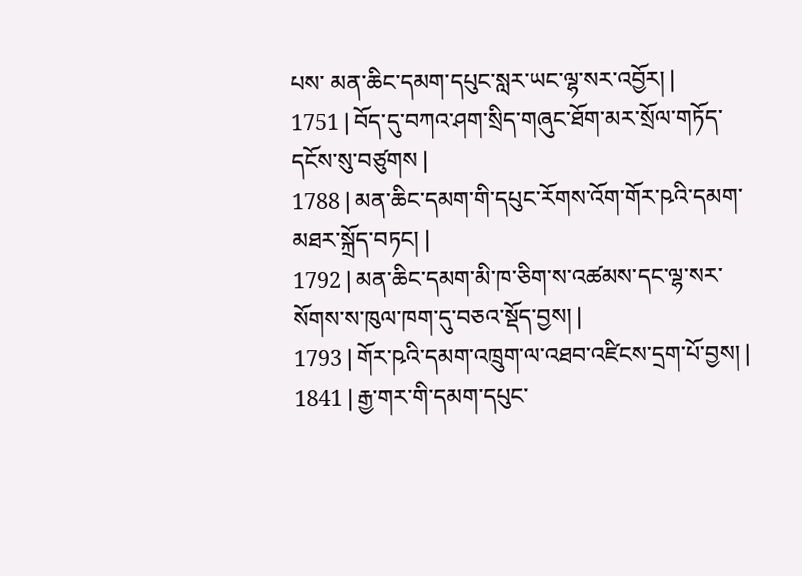པས་ མན་ཆིང་དམག་དཔུང་སླར་ཡང་ལྷ་སར་འབྱོར། |
1751 | བོད་དུ་བཀའ་ཤག་སྲིད་གཞུང་ཐོག་མར་སྲོལ་གཏོད་དངོས་སུ་བཙུགས |
1788 | མན་ཆིང་དམག་གི་དཔུང་རོགས་འོག་གོར་ཥའི་དམག་མཐར་སྐྲོད་བཏང། |
1792 | མན་ཆིང་དམག་མི་ཁ་ཅིག་ས་འཚམས་དང་ལྷ་སར་སོགས་ས་ཁུལ་ཁག་དུ་བཅའ་སྡོད་བྱས། |
1793 | གོར་ཥའི་དམག་འཁྲུག་ལ་འཐབ་འཛིངས་དྲག་པོ་བྱས། |
1841 | རྒྱ་གར་གི་དམག་དཔུང་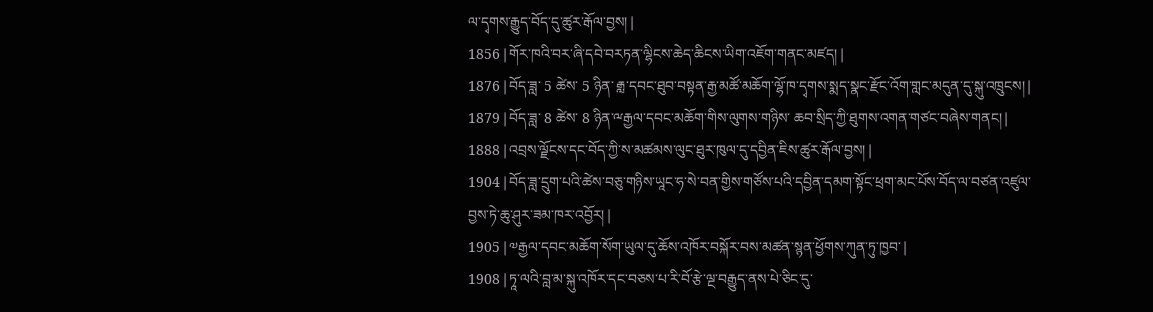ལ་དྭགས་རྒྱུད་བོད་དུ་ཚུར་རྒོལ་བྱས། |
1856 | གོར་ཁའི་བར་ཞི་དབེ་བརཏན་ལྷིངས་ཆེད་ཆིངས་ཡིག་འཇོག་གནང་མཛད། |
1876 | བོད་ཟླ་ 5 ཚེས་ 5 ཉིན་ རྒླ་དབང་ཐུབ་བསྟན་རྒྱ་མཚོ་མཆོག་ལྷོ་ཁ་དྭགས་སྨད་སྣང་རྫོང་འོག་གླང་མདུན་དུ་སྐུ་འཁྲུངས། |
1879 | བོད་ཟླ་ 8 ཚེས་ 8 ཉིན་ྋརྒྱལ་དབང་མཆོག་གིས་ལུགས་གཉིས་ ཆབ་སྲིད་ཀྱི་ཐུགས་འགན་གཙང་བཞེས་གནང། |
1888 | འབྲས་ལྗོངས་དང་བོད་ཀྱི་ས་མཚམས་ལུང་ཐུར་ཁུལ་དུ་དབྱིན་ཇིས་ཚུར་རྒོལ་བྱས། |
1904 | བོད་ཟླ་དྲུག་པའི་ཚེས་བཅུ་གཉིས་ཡཱང་ཧ་སེ་བན་གྱིས་གཙོས་པའི་དབྱིན་དམག་སྟོང་ཕྲག་མང་པོས་བོད་ལ་བཙན་འཛུལ་བྱས་ཏེ་ཆུ་ཤུར་ཟམ་ཁར་འབྱོར། |
1905 | ༧རྒྱལ་དབང་མཆོག་སོག་ཡུལ་དུ་ཆོས་འཁོར་བསྐོར་བས་མཚན་སྙན་ཕྱོགས་ཀུན་ཏུ་ཁྱབ་ |
1908 | ཏཱ་ལའི་བླ་མ་སྐུ་འཁོར་དང་བཅས་པ་རི་བོ་རྩེ་ལྔ་བརྒྱུད་ནས་པེ་ཅིང་དུ་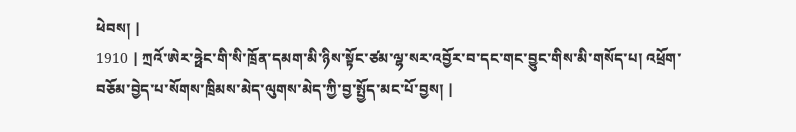ཕེབས། |
1910 | ཀྲའོ་ཨེར་ཧྥེང་གི་སི་ཁྲོན་དམག་མི་ཉིས་སྟོང་ཙམ་ལྷ་སར་འབྱོར་བ་དང་གང་བྱུང་གིས་མི་གསོད་པ། འཕྲོག་བཅོམ་བྱེད་པ་སོགས་ཁྲིམས་མེད་ལུགས་མེད་ཀྱི་བྱ་སྤྱོད་མང་པོ་བྱས། |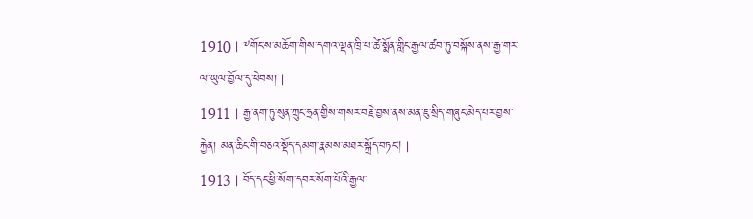1910 | ༸གོང་ས་མཆོག་གིས་དགའ་ལྡན་ཁྲི་པ་ཚེ་སྨོན་གླིང་རྒྱལ་ཚབ་ཏུ་བསྐོས་ནས་རྒྱ་གར་ལ་ཡུལ་བྱོལ་དུ་ཕེབས། |
1911 | རྒྱ་ནག་ཏུ་སུན་ཀྲུང་ཧྲན་གྱིས་གསར་བརྗེ་བྱས་ནས་མན་ཇུ་སྲིད་གཞུང་མེད་པར་བྱས་རྐྱེན། མན་ཆིང་གི་བཅའ་སྡོད་དམག་རྣམས་མཐར་སྐྲོད་བཏང། |
1913 | བོད་དང་ཕྱི་སོག་དབར་སོག་པོའི་རྒྱལ་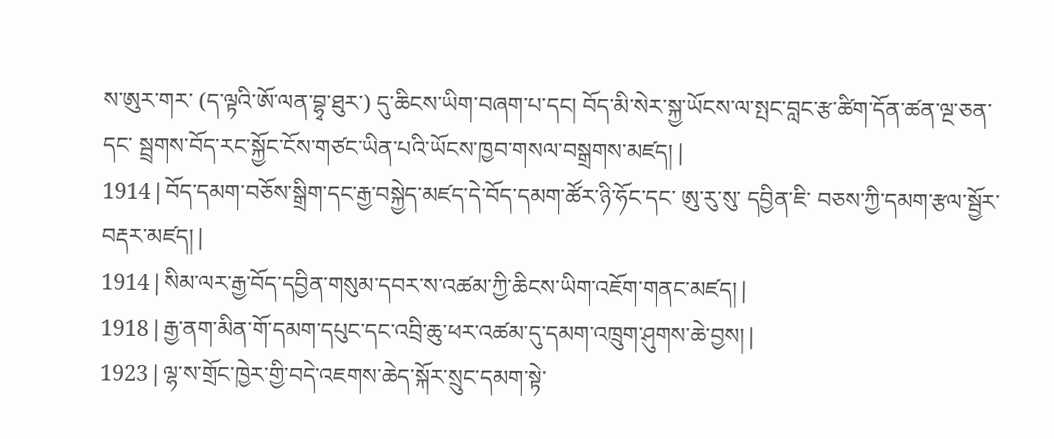ས་ཨུར་གར་ (ད་ལྟའི་ཨོ་ལན་བྷྭ་ཐུར་) དུ་ཆིངས་ཡིག་བཞག་པ་དང། བོད་མི་སེར་སྐྱ་ཡོངས་ལ་སྤང་བླང་རྩ་ཚིག་དོན་ཚན་ལྔ་ཅན་དང་ སྦྲགས་བོད་རང་སྐྱོང་ངོས་གཙང་ཡིན་པའི་ཡོངས་ཁྱབ་གསལ་བསྒྲགས་མཛད། |
1914 | བོད་དམག་བཅོས་སྒྲིག་དང་རྒྱ་བསྐྱེད་མཛད་དེ་བོད་དམག་ཚོར་ཉི་ཧོང་དང་ ཨུ་རུ་སུ་ དབྱིན་ཇི་ བཅས་ཀྱི་དམག་རྩལ་སྦྱོར་བརྡར་མཛད། |
1914 | སིམ་ལར་རྒྱ་བོད་དབྱིན་གསུམ་དབར་ས་འཚམ་ཀྱི་ཆིངས་ཡིག་འཇོག་གནང་མཛད། |
1918 | རྒྱ་ནག་མིན་གོ་དམག་དཔུང་དང་འབྲི་ཆུ་ཕར་འཚམ་དུ་དམག་འཁྲུག་ཤུགས་ཆེ་བྱས། |
1923 | ལྷ་ས་གྲོང་ཁྱེར་གྱི་བདེ་འཇགས་ཆེད་སྐོར་སྲུང་དམག་སྟེ་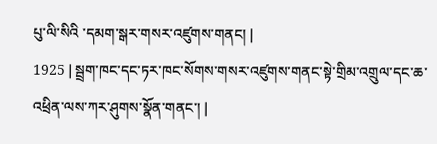པུ་ལི་སིའི ་དམག་སྒར་གསར་འཛུགས་གནང། |
1925 | སྦྲག་ཁང་དང་ཏར་ཁང་སོགས་གསར་འཛུགས་གནང་སྟེ་གྲིམ་འགྲུལ་དང་ཆ་འཕྲིན་ལས་ཀར་ཤུགས་སྣོན་གནང་། |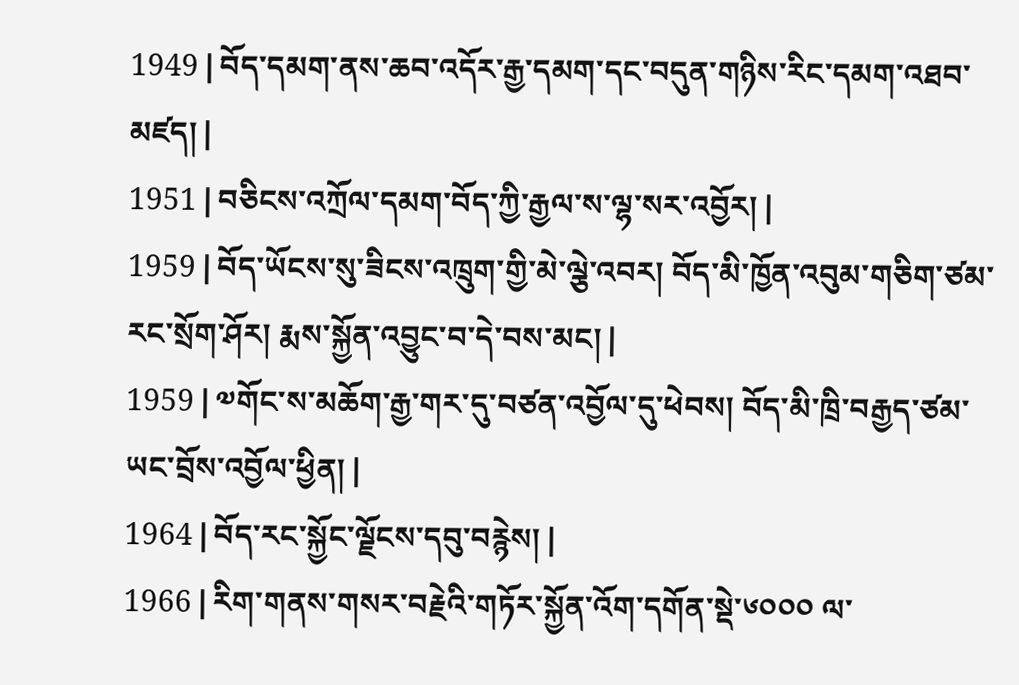1949 | བོད་དམག་ནས་ཆབ་འདོར་རྒྱ་དམག་དང་བདུན་གཉིས་རིང་དམག་འཐབ་མཛད། |
1951 | བཅིངས་འཀྲོལ་དམག་བོད་ཀྱི་རྒྱལ་ས་ལྷ་སར་འབྱོར། |
1959 | བོད་ཡོངས་སུ་ཟིངས་འཁྲུག་གྱི་མེ་ལྕེ་འབར། བོད་མི་ཁྱོན་འབུམ་གཅིག་ཙམ་རང་སྲོག་ཤོར། རྨས་སྐྱོན་འབྱུང་བ་དེ་བས་མང། |
1959 | ༧གོང་ས་མཆོག་རྒྱ་གར་དུ་བཙན་འབྱོལ་དུ་ཕེབས། བོད་མི་ཁྲི་བརྒྱད་ཙམ་ཡང་བྲོས་འབྱོལ་ཕྱིན། |
1964 | བོད་རང་སྐྱོང་ལྗོངས་དབུ་བརྙེས། |
1966 | རིག་གནས་གསར་བརྗེའི་གཏོར་སྐྱོན་འོག་དགོན་སྡེ་༦༠༠༠ ལ་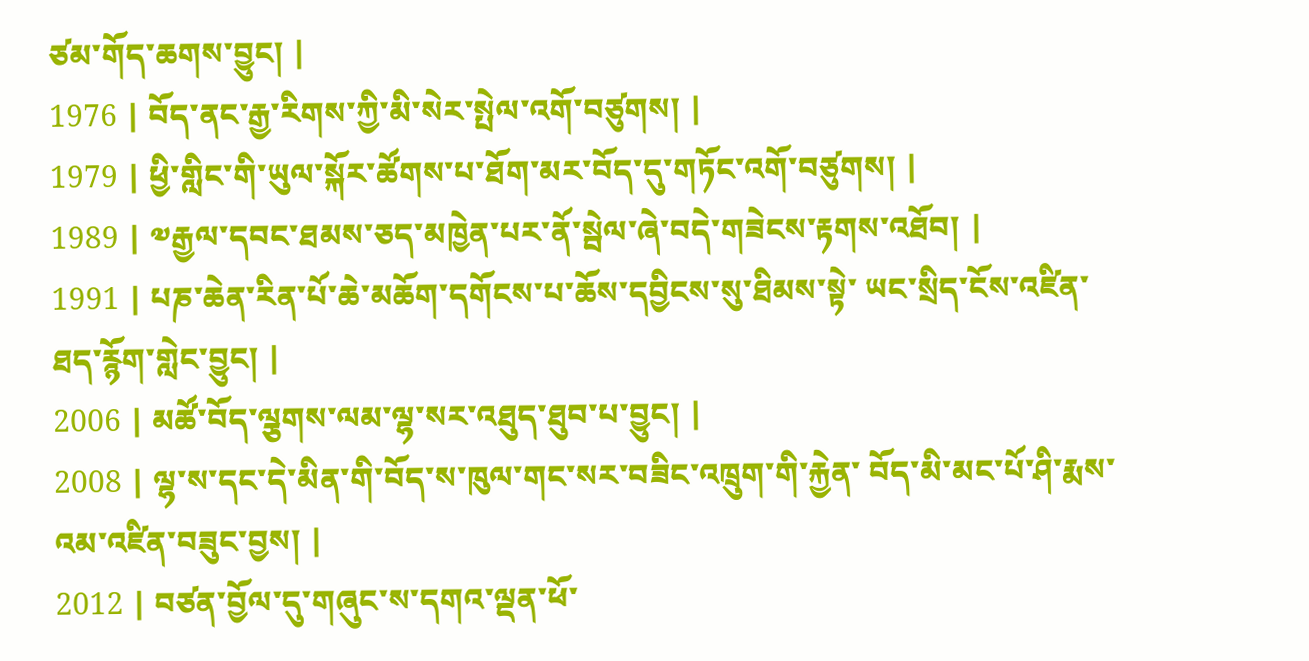ཙམ་གོད་ཆགས་བྱུང། |
1976 | བོད་ནང་རྒྱ་རིགས་ཀྱི་མི་སེར་སྤེལ་འགོ་བཙུགས། |
1979 | ཕྱི་གླིང་གི་ཡུལ་སྐོར་ཚོགས་པ་ཐོག་མར་བོད་དུ་གཏོང་འགོ་བཙུགས། |
1989 | ༧རྒྱལ་དབང་ཐམས་ཅད་མཁྱེན་པར་ནོ་སྦེལ་ཞེ་བདེ་གཟེངས་རྟགས་འཐོབ། |
1991 | པཎ་ཆེན་རིན་པོ་ཆེ་མཆོག་དགོངས་པ་ཆོས་དབྱིངས་སུ་ཐིམས་སྟེ་ ཡང་སྲིད་ངོས་འཛིན་ཐད་རྙོག་གླེང་བྱུང། |
2006 | མཚོ་བོད་ལྕགས་ལམ་ལྷ་སར་འཐུད་ཐུབ་པ་བྱུང། |
2008 | ལྷ་ས་དང་དེ་མིན་གི་བོད་ས་ཁུལ་གང་སར་བཟིང་འཁྲུག་གི་རྐྱེན་ བོད་མི་མང་པོ་ཤི་རྨས་འམ་འཛིན་བཟུང་བྱས། |
2012 | བཙན་བྱོལ་དུ་གཞུང་ས་དགའ་ལྡན་ཕོ་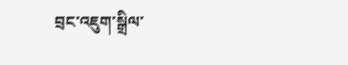བྲང་འཇུག་སྒྲིལ་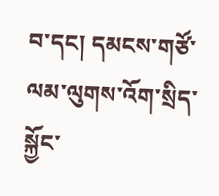བ་དང། དམངས་གཙོ་ལམ་ལུགས་འོག་སྲིད་སྐྱོང་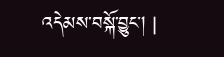འདེམས་བསྐོ་བྱུང། |